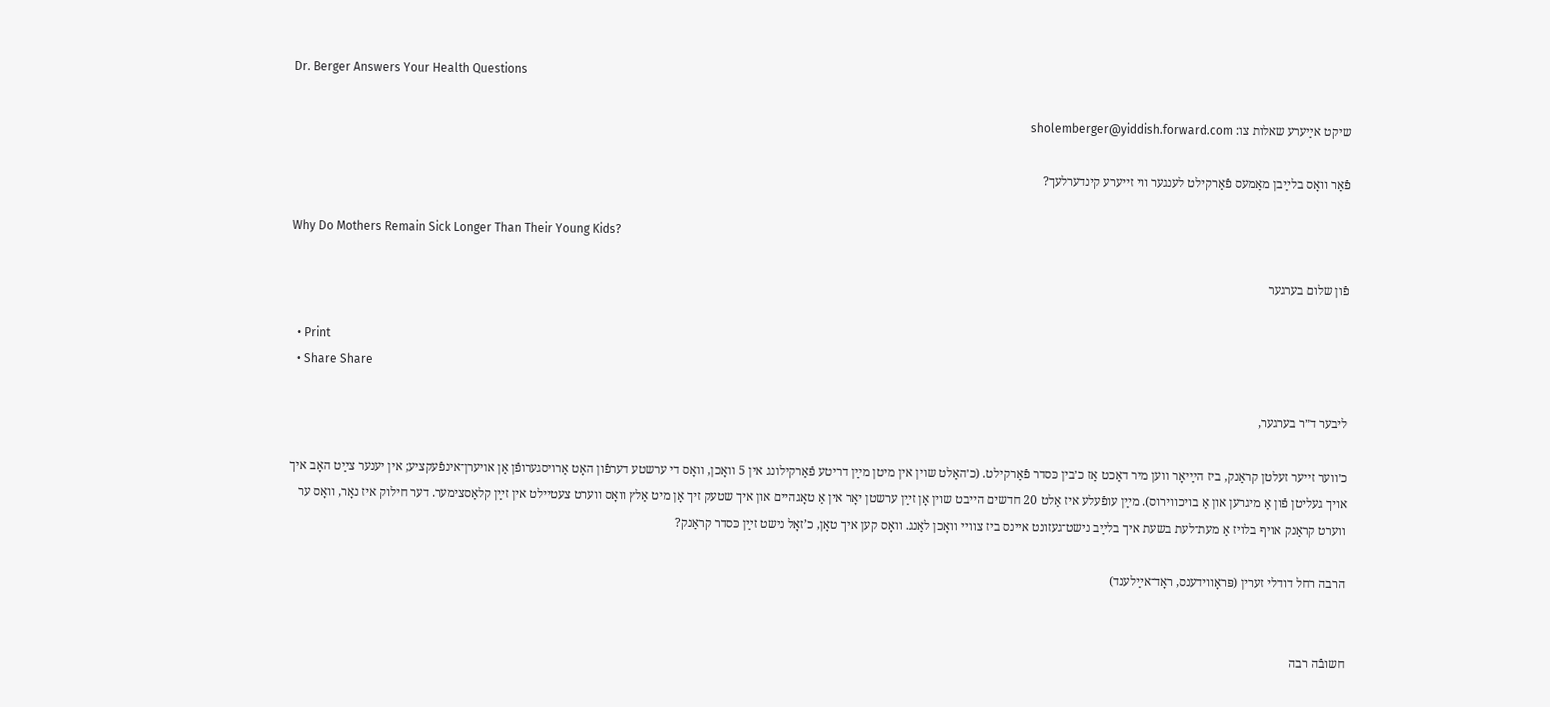Dr. Berger Answers Your Health Questions

שיקט אײַערע שאלות צו: sholemberger@yiddish.forward.com

פֿאַר וואָס בלײַבן מאַמעס פֿאַרקילט לענגער ווי זייערע קינדערלעך?

Why Do Mothers Remain Sick Longer Than Their Young Kids?

פֿון שלום בערגער

  • Print
  • Share Share

ליבער ד״ר בערגער,

כ׳ווער זייער זעלטן קראַנק, ביז הײַיאָר ווען מיר דאַכט אַז כ׳בין כּסדר פֿאַרקילט. (כ׳האַלט שוין אין מיטן מײַן דריטע פֿאַרקילונג אין 5 וואָכן, וואָס די ערשטע דערפֿון האָט אַרויסגערופֿן אַן אויערן־אינפֿעקציע; אין יענער צײַט האָב איך אויך געליטן פֿון אַ מיגרען און אַ בויכווירוס). מײַן עופֿעלע איז אַלט 20 חדשים הייבט שוין אָן זײַן ערשטן יאָר אין אַ טאָגהיים און איך שטעק זיך אָן מיט אַלץ וואָס ווערט צעטיילט אין זײַן קלאַסצימער. דער חילוק איז נאָר, וואָס ער ווערט קראַנק אויף בלויז אַ מעת־לעת בשעת איך בלײַב נישט־געזונט איינס ביז צוויי וואָכן לאַנג. וואָס קען איך טאָן, כ’זאָל נישט זײַן כּסדר קראַנק?

הרבה רחל דודלי זערין (פּראָווידענס, ראָד־אײַלענד)


חשובֿה רבה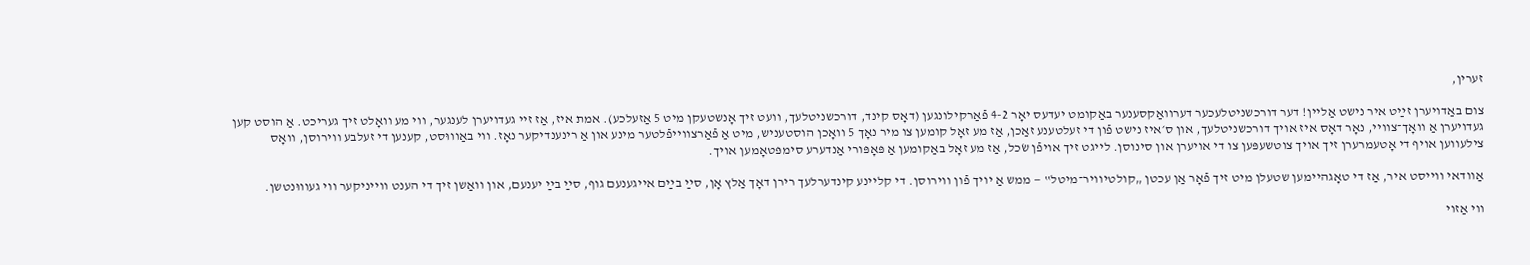זערין,

צום באַדויערן זײַט איר נישט אַליין! דער דורכשניטלעכער דערוואַקסענער באַקומט יעדעס יאָר 4-2 פֿאַרקילונגען (דאָס קינד, דורכשניטלעך, וועט זיך אָנשטעקן מיט 5 אַזעלכע). אמת איז, אַז זיי געדויערן לענגער, ווי מע וואָלט זיך געריכט. אַ הוסט קען געדויערן אַ וואָך־צוויי, נאָר דאָס איז אויך דורכשניטלעך, און ס׳איז נישט פֿון די זעלטענע זאַכן, אַז מע זאָל קומען צו מיר נאָך 5 וואָכן הוסטעניש, מיט אַ פֿאַרצווייפֿלטער מינע און אַ רינענדיקער נאָז. ווי באַוווּסט, קענען די זעלבע ווירוסן, וואָס צילעווען אויף די אָטעמרערן זיך אויך צוטשעפּען צו די אויערן און סינוסן. לייגט זיך אויפֿן שׂכל, אַז מע זאָל באַקומען אַ פּאָפּורי אַנדערע סימפּטאָמען אויך.

אַוודאי ווייסט איר, אַז די טאָגהיימען שטעלן מיט זיך פֿאָר אַן עכטן „קולטיוויר־מיטל‟ — ממש אַ יויך פֿון ווירוסן. די קליינע קינדערלעך רירן דאָך אַלץ אָן, סײַ בײַם אייגענעם גוף, סײַ בײַ יענעם, און וואַשן זיך די הענט ווייניקער ווי געוווּנטשן.

ווי אַזוי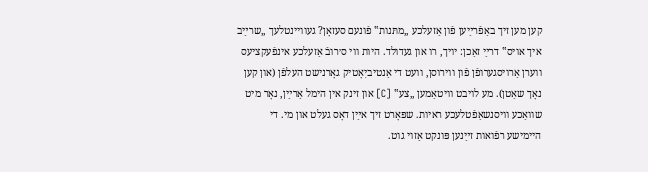קען מען זיך באַפֿרײַען פֿון אַזעלכע „מתּנות‟ פֿונעם סעזאָן? געוויינטלעך „שרײַב איך אויס‟ דרײַ זאַכן: יויך, רו און געדולד. היות ווי ס׳רובֿ אַזעלכע אינפֿעקציעס ווערן אַרויסגערופֿן פֿון ווירוסן, וועט די אַנטיביִאָטיק גאָרנישט העלפֿן (און קען נאָך שאַטן). מע לויבט וויטאַמען „צע‟ [C] און זינק אין הימל אַרײַן, נאָר מיט שוואַכע וויסנשאַפֿטלעכע ראיות. שפּאָרט זיך אײַן דאָס געלט און מי. די היימישע רפֿואות זײַנען פּונקט אַזוי גוט.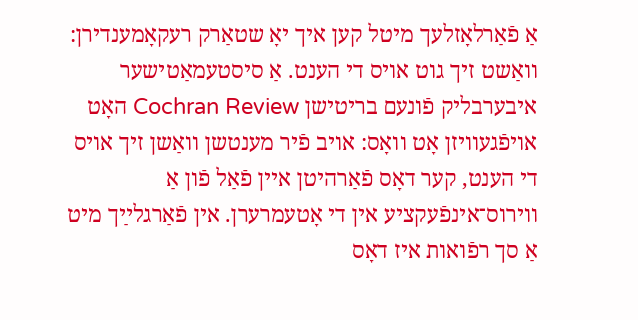אַ פֿאַרלאָזלעך מיטל קען איך יאָ שטאַרק רעקאָמענדירן: וואַשט זיך גוט אויס די הענט. אַ סיסטעמאַטישער איבערבליק פֿונעם בריטישן Cochran Review האָט אויפֿגעוויזן אָט וואָס: אויב פֿיר מענטשן וואַשן זיך אויס די הענט, קער דאָס פֿאַרהיטן איין פֿאַל פֿון אַ ווירוס־אינפֿעקציע אין די אָטעמרערן. אין פֿאַרגלײַך מיט אַ סך רפֿואות איז דאָס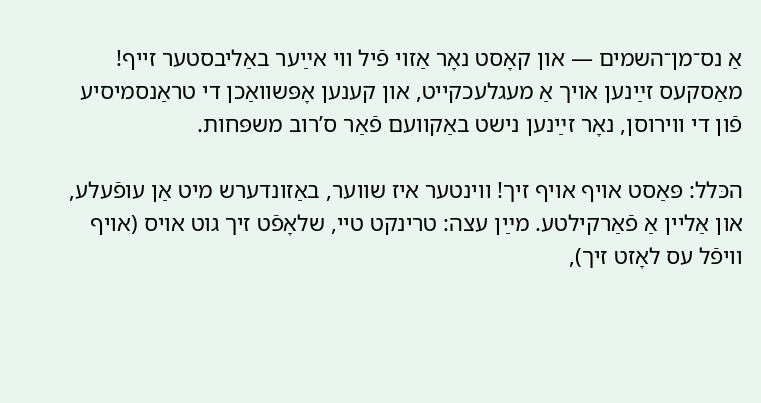אַ נס־מן־השמים — און קאָסט נאָר אַזוי פֿיל ווי אײַער באַליבסטער זייף! מאַסקעס זײַנען אויך אַ מעגלעכקייט, און קענען אָפּשוואַכן די טראַנסמיסיע פֿון די ווירוסן, נאָר זײַנען נישט באַקוועם פֿאַר ס’רוב משפּחות.

הכּלל: פּאַסט אויף אויף זיך! ווינטער איז שווער, באַזונדערש מיט אַן עופֿעלע, און אַליין אַ פֿאַרקילטע. מײַן עצה: טרינקט טיי, שלאָפֿט זיך גוט אויס (אויף וויפֿל עס לאָזט זיך),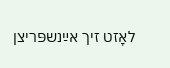לאָזט זיך אײַנשפּריצן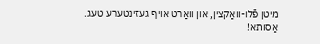מיטן פֿלו-וואַקצין, און וואַרט אויף געזינטערע טעג. אַסותא!